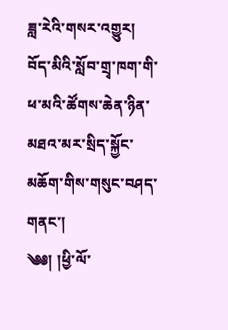ཟླ་རེའི་གསར་འགྱུར།
བོད་མིའི་སློབ་གྲྭ་ཁག་གི་ཕ་མའི་ཚོགས་ཆེན་ཉིན་མཐའ་མར་སྲིད་སྐྱོང་མཆོག་གིས་གསུང་བཤད་གནང་།
༄༅། །ཕྱི་ལོ་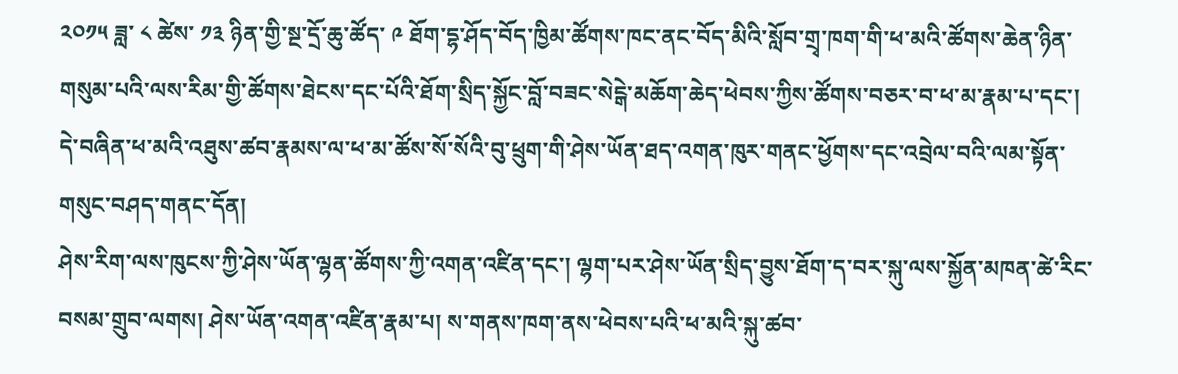༢༠༡༥ ཟླ་ ༨ ཚེས་ ༡༣ ཉིན་གྱི་སྔ་དྲོ་ཆུ་ཚོད་ ༩ ཐོག་དྷ་ཤོད་བོད་ཁྱིམ་ཚོགས་ཁང་ནང་བོད་མིའི་སློབ་གྲྭ་ཁག་གི་ཕ་མའི་ཚོགས་ཆེན་ཉིན་གསུམ་པའི་ལས་རིམ་གྱི་ཚོགས་ཐེངས་དང་པོའི་ཐོག་སྲིད་སྐྱོང་བློ་བཟང་སེངྒེ་མཆོག་ཆེད་ཕེབས་ཀྱིས་ཚོགས་བཅར་བ་ཕ་མ་རྣམ་པ་དང་། དེ་བཞིན་ཕ་མའི་འཐུས་ཚབ་རྣམས་ལ་ཕ་མ་ཚོས་སོ་སོའི་བུ་ཕྲུག་གི་ཤེས་ཡོན་ཐད་འགན་ཁུར་གནང་ཕྱོགས་དང་འབྲེལ་བའི་ལམ་སྟོན་གསུང་བཤད་གནང་དོན།
ཤེས་རིག་ལས་ཁུངས་ཀྱི་ཤེས་ཡོན་ལྷན་ཚོགས་ཀྱི་འགན་འཛིན་དང་། ལྷག་པར་ཤེས་ཡོན་སྲིད་བྱུས་ཐོག་ད་བར་སྐུ་ལས་སྐྱོན་མཁན་ཚེ་རིང་བསམ་གྲུབ་ལགས། ཤེས་ཡོན་འགན་འཛིན་རྣམ་པ། ས་གནས་ཁག་ནས་ཕེབས་པའི་ཕ་མའི་སྐུ་ཚབ་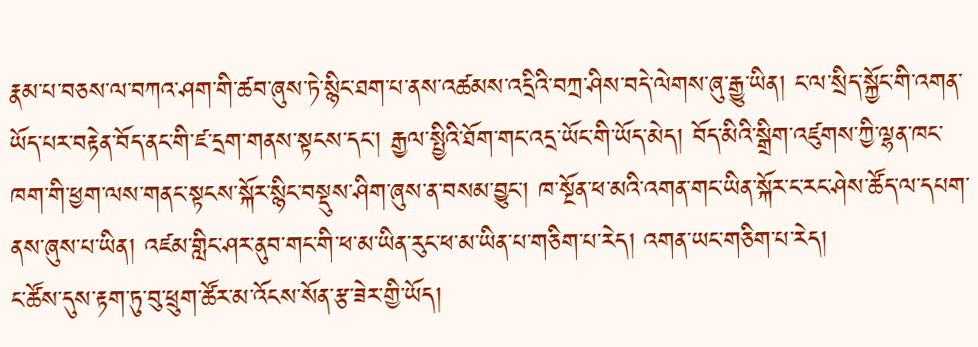རྣམ་པ་བཅས་ལ་བཀའ་ཤག་གི་ཚབ་ཞུས་ཏེ་སྙིང་ཐག་པ་ནས་འཚམས་འདྲིའི་བཀྲ་ཤིས་བདེ་ལེགས་ཞུ་རྒྱུ་ཡིན། ང་ལ་སྲིད་སྐྱོང་གི་འགན་ཡོད་པར་བརྟེན་བོད་ནང་གི་ཛ་དྲག་གནས་སྟངས་དང་། རྒྱལ་སྤྱིའི་ཐོག་གང་འདྲ་ཡོང་གི་ཡོད་མེད། བོད་མིའི་སྒྲིག་འཛུགས་ཀྱི་ལྷན་ཁང་ཁག་གི་ཕྱག་ལས་གནང་སྟངས་སྐོར་སྙིང་བསྡུས་ཤིག་ཞུས་ན་བསམ་བྱུང་། ཁ་སྔོན་ཕ་མའི་འགན་གང་ཡིན་སྐོར་ང་རང་ཤེས་ཚོད་ལ་དཔག་ནས་ཞུས་པ་ཡིན། འཛམ་གླིང་ཤར་ནུབ་གང་གི་ཕ་མ་ཡིན་རུང་ཕ་མ་ཡིན་པ་གཅིག་པ་རེད། འགན་ཡང་གཅིག་པ་རེད།
ང་ཚོས་དུས་རྟག་ཏུ་བུ་ཕྲུག་ཚོར་མ་འོངས་སོན་རྩ་ཟེར་གྱི་ཡོད།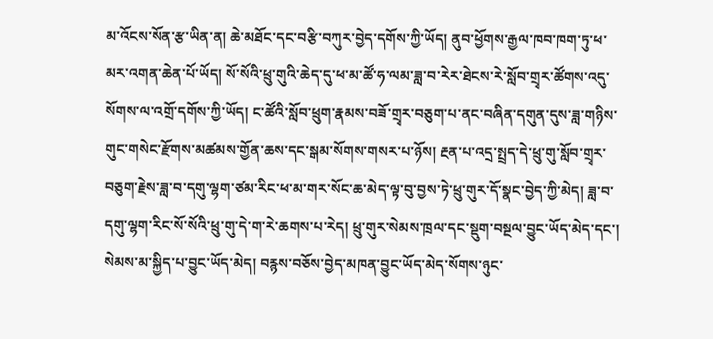མ་འོངས་སོན་རྩ་ཡིན་ན། ཆེ་མཐོང་དང་བརྩི་བཀུར་བྱེད་དགོས་ཀྱི་ཡོད། ནུབ་ཕྱོགས་རྒྱལ་ཁབ་ཁག་ཏུ་ཕ་མར་འགན་ཆེན་པོ་ཡོད། སོ་སོའི་ཕྲུ་གུའི་ཆེད་དུ་ཕ་མ་ཚོ་ཧ་ལམ་ཟླ་བ་རེར་ཐེངས་རེ་སློབ་གྲྭར་ཚོགས་འདུ་སོགས་ལ་འགྲོ་དགོས་ཀྱི་ཡོད། ང་ཚོའི་སློབ་ཕྲུག་རྣམས་བཟོ་གྲྭར་བཅུག་པ་ནང་བཞིན་དགུན་དུས་ཟླ་གཉིས་གུང་གསེང་རྫོགས་མཚམས་གྱོན་ཆས་དང་སྒམ་སོགས་གསར་པ་ཉོས། རྔན་པ་འདྲ་སྤྲད་དེ་ཕྲུ་གུ་སློབ་གྲྭར་བཅུག་རྗེས་ཟླ་བ་དགུ་ལྷག་ཙམ་རིང་ཕ་མ་གར་སོང་ཆ་མེད་ལྟ་བུ་བྱས་ཏེ་ཕྲུ་གུར་དོ་སྣང་བྱེད་ཀྱི་མེད། ཟླ་བ་དགུ་ལྷག་རིང་སོ་སོའི་ཕྲུ་གུ་དེ་ག་རེ་ཆགས་པ་རེད། ཕྲུ་གུར་སེམས་ཁྲལ་དང་སྡུག་བསྔལ་བྱུང་ཡོད་མེད་དང་། སེམས་མ་སྐྱིད་པ་བྱུང་ཡོད་མེད། བརྙས་བཅོས་བྱེད་མཁན་བྱུང་ཡོད་མེད་སོགས་ཉུང་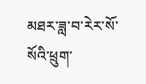མཐར་ཟླ་བ་རེར་སོ་སོའི་ཕྲུག་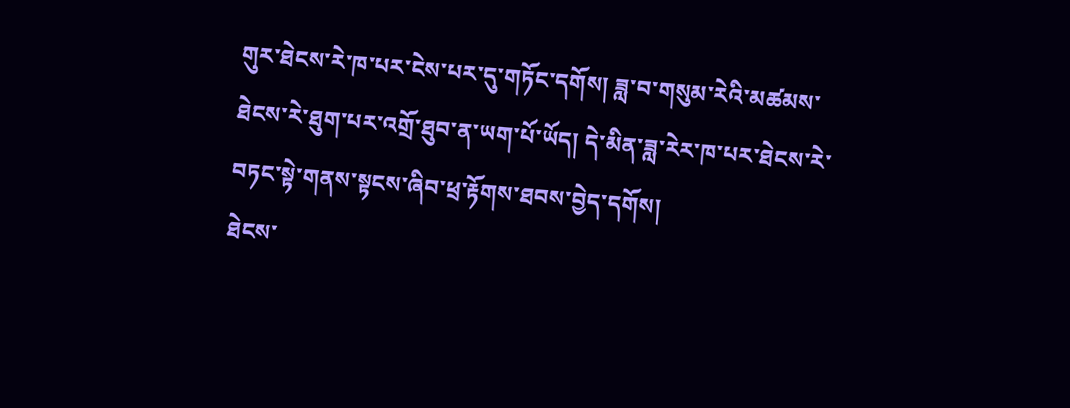གུར་ཐེངས་རེ་ཁ་པར་ངེས་པར་དུ་གཏོང་དགོས། ཟླ་བ་གསུམ་རེའི་མཚམས་ཐེངས་རེ་ཐུག་པར་འགྲོ་ཐུབ་ན་ཡག་པོ་ཡོད། དེ་མིན་ཟླ་རེར་ཁ་པར་ཐེངས་རེ་བཏང་སྟེ་གནས་སྟངས་ཞིབ་ཕྲ་རྟོགས་ཐབས་བྱེད་དགོས།
ཐེངས་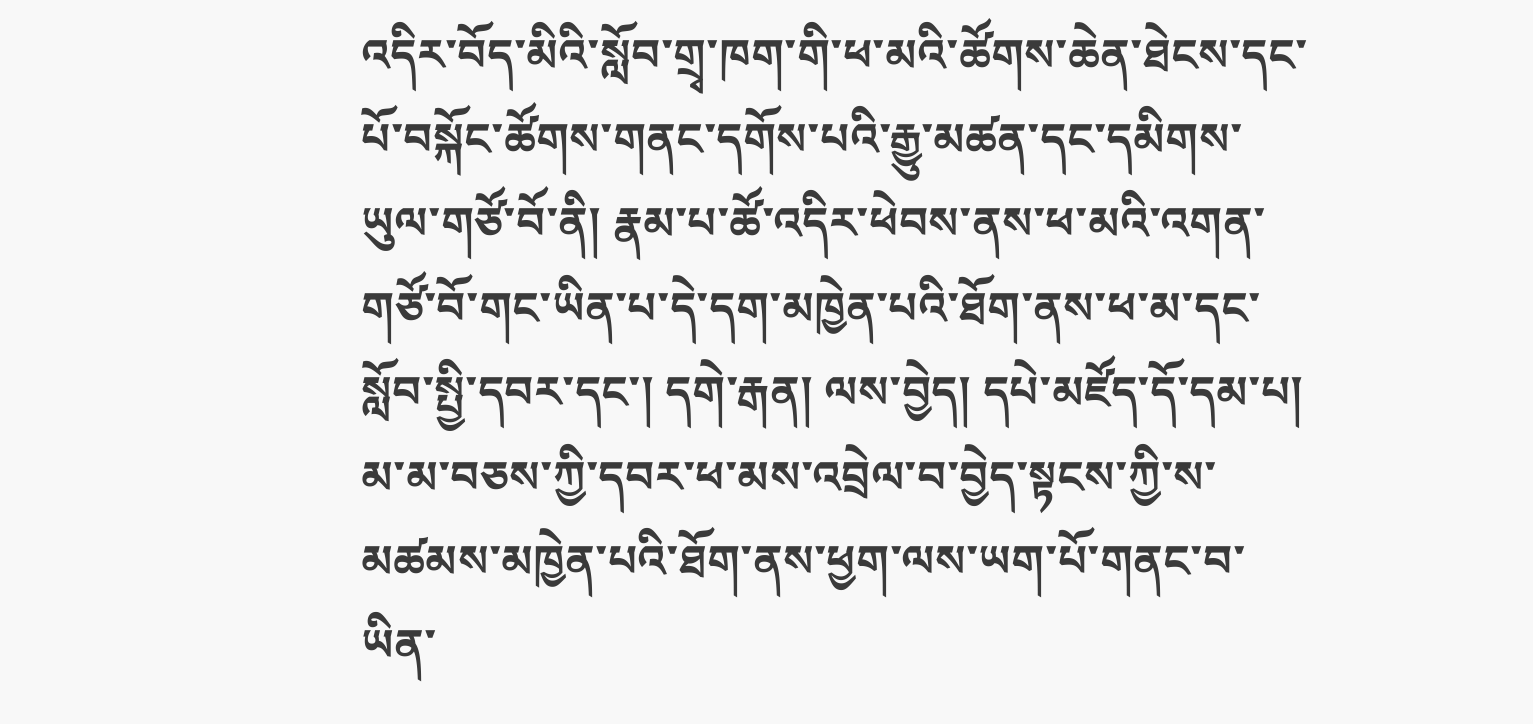འདིར་བོད་མིའི་སློབ་གྲྭ་ཁག་གི་ཕ་མའི་ཚོགས་ཆེན་ཐེངས་དང་པོ་བསྐོང་ཚོགས་གནང་དགོས་པའི་རྒྱུ་མཚན་དང་དམིགས་ཡུལ་གཙོ་བོ་ནི། རྣམ་པ་ཚོ་འདིར་ཕེབས་ནས་ཕ་མའི་འགན་གཙོ་བོ་གང་ཡིན་པ་དེ་དག་མཁྱེན་པའི་ཐོག་ནས་ཕ་མ་དང་སློབ་སྤྱི་དབར་དང་། དགེ་རྒན། ལས་བྱེད། དཔེ་མཛོད་དོ་དམ་པ། མ་མ་བཅས་ཀྱི་དབར་ཕ་མས་འབྲེལ་བ་བྱེད་སྟངས་ཀྱི་ས་མཚམས་མཁྱེན་པའི་ཐོག་ནས་ཕྱག་ལས་ཡག་པོ་གནང་བ་ཡིན་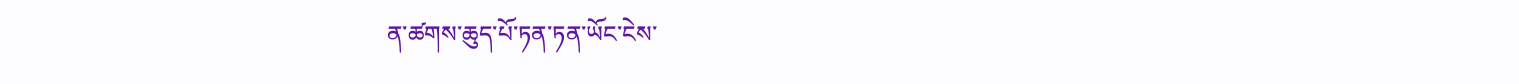ན་ཚགས་ཆུད་པོ་ཏན་ཏན་ཡོང་ངེས་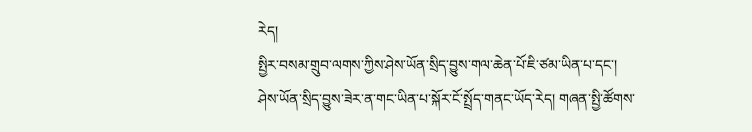རེད།
སྤྱིར་བསམ་གྲུབ་ལགས་ཀྱིས་ཤེས་ཡོན་སྲིད་བྱུས་གལ་ཆེན་པོ་ཇི་ཙམ་ཡིན་པ་དང་། ཤེས་ཡོན་སྲིད་བྱུས་ཟེར་ན་གང་ཡིན་པ་སྐོར་ངོ་སྤྲོད་གནང་ཡོད་རེད། གཞན་སྤྱི་ཚོགས་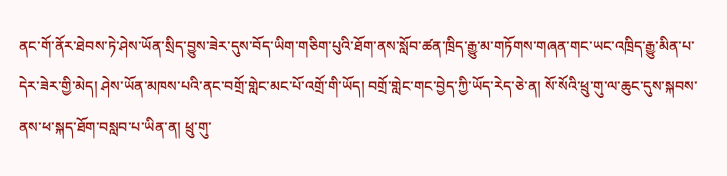ནང་གོ་ནོར་ཐེབས་ཏེ་ཤེས་ཡོན་སྲིད་བྱུས་ཟེར་དུས་བོད་ཡིག་གཅིག་པུའི་ཐོག་ནས་སློབ་ཚན་ཁྲིད་རྒྱུ་མ་གཏོགས་གཞན་གང་ཡང་འཁྲིད་རྒྱུ་མིན་པ་དེར་ཟེར་གྱི་མེད། ཤེས་ཡོན་མཁས་པའི་ནང་བགྲོ་གླེང་མང་པོ་འགྲོ་གི་ཡོད། བགྲོ་གླེང་གང་བྱེད་ཀྱི་ཡོད་རེད་ཅེ་ན། སོ་སོའི་ཕྲུ་གུ་ལ་ཆུང་དུས་སྐབས་ནས་ཕ་སྐད་ཐོག་བསླབ་པ་ཡིན་ན། ཕྲུ་གུ་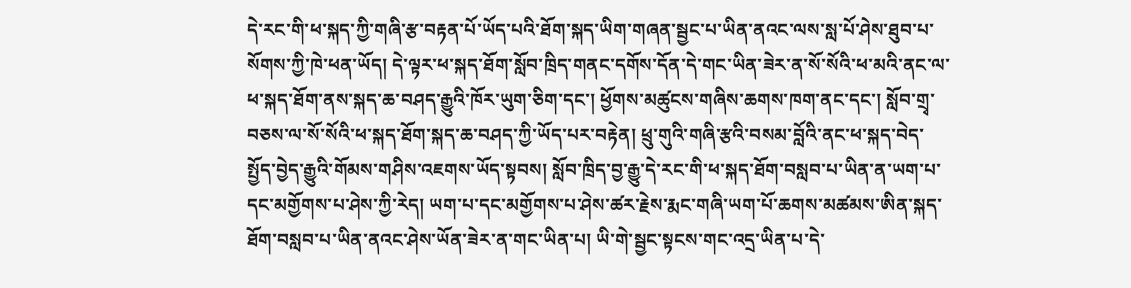དེ་རང་གི་ཕ་སྐད་ཀྱི་གཞི་རྩ་བརྟན་པོ་ཡོད་པའི་ཐོག་སྐད་ཡིག་གཞན་སྦྱང་པ་ཡིན་ནའང་ལས་སླ་པོ་ཤེས་ཐུབ་པ་སོགས་ཀྱི་ཁེ་ཕན་ཡོད། དེ་ལྟར་ཕ་སྐད་ཐོག་སློབ་ཁྲིད་གནང་དགོས་དོན་དེ་གང་ཡིན་ཟེར་ན་སོ་སོའི་ཕ་མའི་ནང་ལ་ཕ་སྐད་ཐོག་ནས་སྐད་ཆ་བཤད་རྒྱུའི་ཁོར་ཡུག་ཅིག་དང་། ཕྱོགས་མཚུངས་གཞིས་ཆགས་ཁག་ནང་དང་། སློབ་གྲྭ་བཅས་ལ་སོ་སོའི་ཕ་སྐད་ཐོག་སྐད་ཆ་བཤད་ཀྱི་ཡོད་པར་བརྟེན། ཕྲུ་གུའི་གཞི་རྩའི་བསམ་བློའི་ནང་ཕ་སྐད་བེད་སྤྱོད་བྱེད་རྒྱུའི་གོམས་གཤིས་འཇགས་ཡོད་སྟབས། སློབ་ཁྲིད་བྱ་རྒྱུ་དེ་རང་གི་ཕ་སྐད་ཐོག་བསླབ་པ་ཡིན་ན་ཡག་པ་དང་མགྱོགས་པ་ཤེས་ཀྱི་རེད། ཡག་པ་དང་མགྱོགས་པ་ཤེས་ཚར་རྗེས་རྨང་གཞི་ཡག་པོ་ཆགས་མཚམས་ཨིན་སྐད་ཐོག་བསླབ་པ་ཡིན་ནའང་ཤེས་ཡོན་ཟེར་ན་གང་ཡིན་པ། ཡི་གེ་སྦྱང་སྟངས་གང་འདྲ་ཡིན་པ་དེ་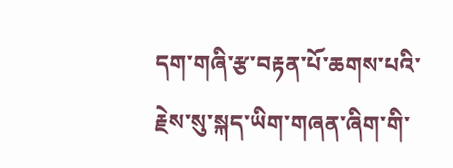དག་གཞི་རྩ་བརྟན་པོ་ཆགས་པའི་རྗེས་སུ་སྐད་ཡིག་གཞན་ཞིག་གི་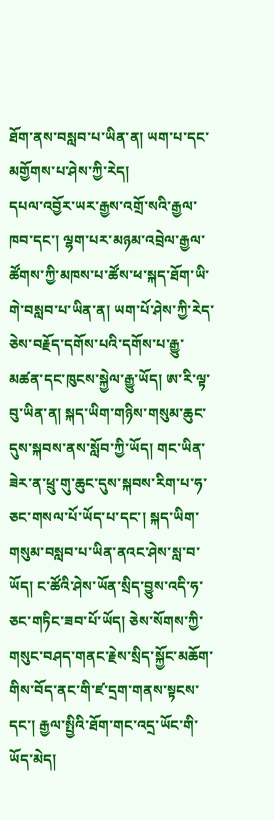ཐོག་ནས་བསླབ་པ་ཡིན་ན། ཡག་པ་དང་མགྱོགས་པ་ཤེས་ཀྱི་རེད།
དཔལ་འབྱོར་ཡར་རྒྱས་འགྲོ་སའི་རྒྱལ་ཁབ་དང་། ལྷག་པར་མཉམ་འབྲེལ་རྒྱལ་ཚོགས་ཀྱི་མཁས་པ་ཚོས་ཕ་སྐད་ཐོག་ཡི་གེ་བསླབ་པ་ཡིན་ན། ཡག་པོ་ཤེས་ཀྱི་རེད་ཅེས་བརྗོད་དགོས་པའི་དགོས་པ་རྒྱུ་མཚན་དང་ཁུངས་སྐྱེལ་རྒྱུ་ཡོད། ཨ་རི་ལྟ་བུ་ཡིན་ན། སྐད་ཡིག་གཉིས་གསུམ་ཆུང་དུས་སྐབས་ནས་སློབ་ཀྱི་ཡོད། གང་ཡིན་ཟེར་ན་ཕྲུ་གུ་ཆུང་དུས་སྐབས་རིག་པ་ཧ་ཅང་གསལ་པོ་ཡོད་པ་དང་། སྐད་ཡིག་གསུམ་བསླབ་པ་ཡིན་ནའང་ཤེས་སླ་བ་ཡོད། ང་ཚོའི་ཤེས་ཡོན་སྲིད་བྱུས་འདི་ཧ་ཅང་གཏིང་ཟབ་པོ་ཡོད། ཅེས་སོགས་ཀྱི་གསུང་བཤད་གནང་རྗེས་སྲིད་སྐྱོང་མཆོག་གིས་བོད་ནང་གི་ཛ་དྲག་གནས་སྟངས་དང་། རྒྱལ་སྤྱིའི་ཐོག་གང་འདྲ་ཡོང་གི་ཡོད་མེད།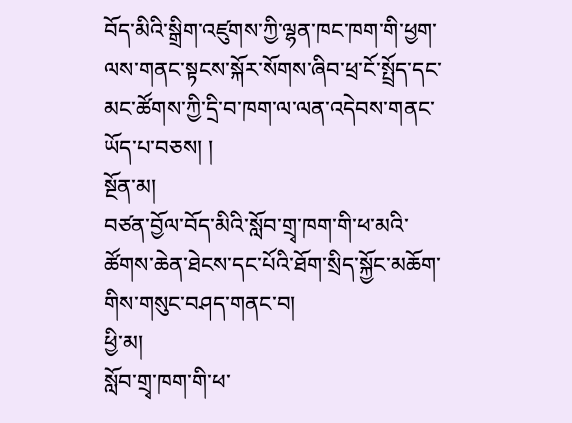བོད་མིའི་སྒྲིག་འཛུགས་ཀྱི་ལྷན་ཁང་ཁག་གི་ཕྱག་ལས་གནང་སྟངས་སྐོར་སོགས་ཞིབ་ཕྲ་ངོ་སྤྲོད་དང་མང་ཚོགས་ཀྱི་དྲི་བ་ཁག་ལ་ལན་འདེབས་གནང་ཡོད་པ་བཅས། །
སྔོན་མ།
བཙན་བྱོལ་བོད་མིའི་སློབ་གྲྭ་ཁག་གི་ཕ་མའི་ཚོགས་ཆེན་ཐེངས་དང་པོའི་ཐོག་སྲིད་སྐྱོང་མཆོག་གིས་གསུང་བཤད་གནང་བ།
ཕྱི་མ།
སློབ་གྲྭ་ཁག་གི་ཕ་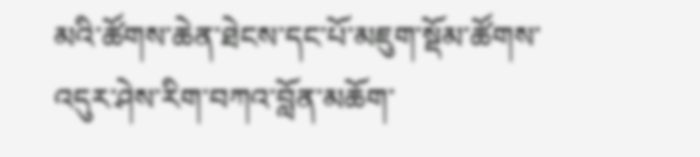མའི་ཚོགས་ཆེན་ཐེངས་དང་པོ་མཇུག་སྡོམ་ཚོགས་འདུར་ཤེས་རིག་བཀའ་བློན་མཆོག་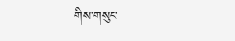གིས་གསུང་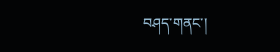བཤད་གནང་།